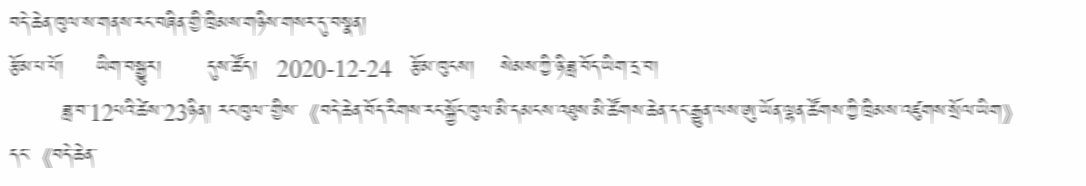བདེ་ཆེན་ཁུལ་ས་གནས་རང་བཞིན་གྱི་ཁྲིམས་གཉིས་གསར་དུ་བསྣན།
རྩོམ་པ་པོ།     ཡིག་བསྒྱུར།       དུས་ཚོད།   2020-12-24   རྩོམ་ཁུངས།    སེམས་ཀྱི་ཉི་ཟླ་བོད་ཡིག་དྲ་བ།
        ཟླ་བ་12པའི་ཚེས་23ཉིན། རང་ཁུལ་་གྱིས་《བདེ་ཆེན་བོད་རིགས་རང་སྐྱོང་ཁུལ་མི་དམངས་འཐུས་མི་ཚོགས་ཆེན་དང་རྒྱུན་ལས་ཨུ་ཡོན་ལྷན་ཚོགས་ཀྱི་ཁྲིམས་འཛུགས་སྲོལ་ཡིག》དང་《བདེ་ཆེན་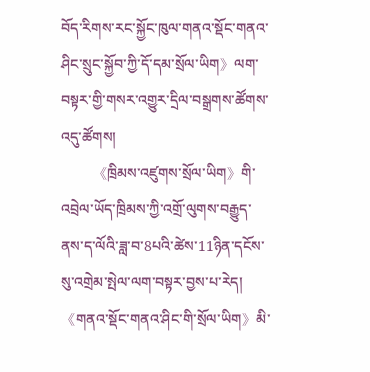བོད་རིགས་རང་སྐྱོང་ཁུལ་གནའ་སྡོང་གནའ་ཤིང་སྲུང་སྐྱོབ་ཀྱི་དོ་དམ་སྲོལ་ཡིག》ལག་བསྟར་གྱི་གསར་འགྱུར་དྲིལ་བསྒྲགས་ཚོགས་འདུ་ཚོགས།
        《ཁྲིམས་འཛུགས་སྲོལ་ཡིག》གི་འབྲེལ་ཡོད་ཁྲིམས་ཀྱི་འགྲོ་ལུགས་བརྒྱུད་ནས་ད་ལོའི་ཟླ་བ་8པའི་ཚེས་11ཉིན་དངོས་སུ་འགྲེམ་སྤེལ་ལག་བསྟར་བྱས་པ་རེད།   《གནའ་སྡོང་གནའ་ཤིང་གི་སྲོལ་ཡིག》མི་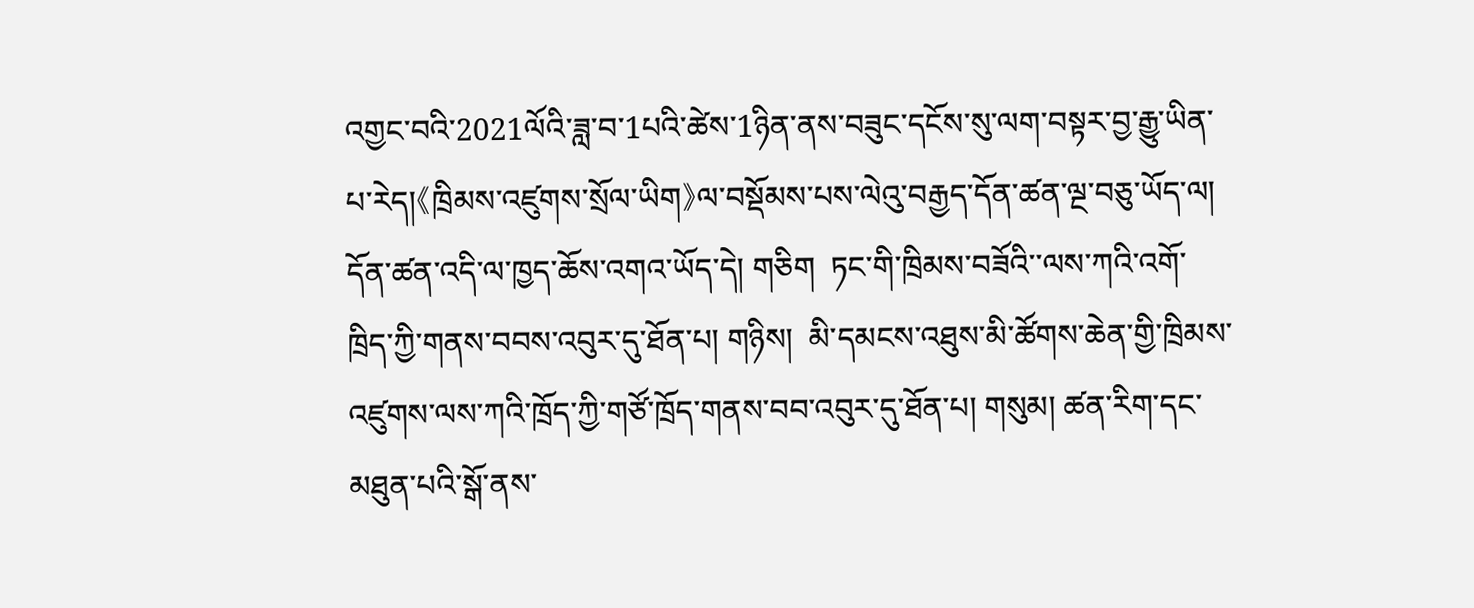འགྱང་བའི་2021ལོའི་ཟླ་བ་1པའི་ཚེས་1ཉིན་ནས་བཟུང་དངོས་སུ་ལག་བསྟར་བྱ་རྒྱུ་ཡིན་པ་རེད།《ཁྲིམས་འཛུགས་སྲོལ་ཡིག》ལ་བསྡོམས་པས་ལེའུ་བརྒྱད་དོན་ཚན་ལྔ་བཅུ་ཡོད་ལ། དོན་ཚན་འདི་ལ་ཁྱད་ཆོས་འགའ་ཡོད་དེ། གཅིག  ཏང་གི་ཁྲིམས་བཟོའི་་ལས་ཀའི་འགོ་ཁྲིད་ཀྱི་གནས་བབས་འབུར་དུ་ཐོན་པ། གཉིས།  མི་དམངས་འཐུས་མི་ཚོགས་ཆེན་གྱི་ཁྲིམས་འཛུགས་ལས་ཀའི་ཁྲོད་ཀྱི་གཙོ་ཁྲོད་གནས་བབ་འབུར་དུ་ཐོན་པ། གསུམ། ཚན་རིག་དང་མཐུན་པའི་སྒོ་ནས་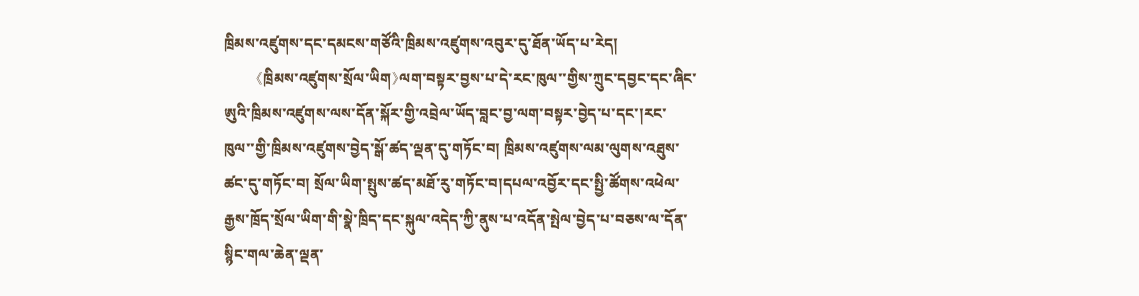ཁྲིམས་འཛུགས་དང་དམངས་གཙོའི་ཁྲིམས་འཛུགས་འབུར་དུ་ཐོན་ཡོད་པ་རེད།
        《ཁྲིམས་འཛུགས་སྲོལ་ཡིག》ལག་བསྟར་བྱས་པ་དེ་རང་ཁུལ་་གྱིས་ཀྲུང་དབྱང་དང་ཞིང་ཨུའི་ཁྲིམས་འཛུགས་ལས་དོན་སྐོར་གྱི་འབྲེལ་ཡོད་བླང་བྱ་ལག་བསྟར་བྱེད་པ་དང་།རང་ཁུལ་་གྱི་ཁྲིམས་འཛུགས་བྱེད་སྒོ་ཚད་ལྡན་དུ་གཏོང་བ། ཁྲིམས་འཛུགས་ལམ་ལུགས་འཐུས་ཚང་དུ་གཏོང་བ། སྲོལ་ཡིག་སྤུས་ཚད་མཐོ་རུ་གཏོང་བ།དཔལ་འབྱོར་དང་སྤྱི་ཚོགས་འཕེལ་རྒྱས་ཁྲོད་སྲོལ་ཡིག་གི་སྣེ་ཁྲིད་དང་སྐུལ་འདེད་ཀྱི་ནུས་པ་འདོན་སྤེལ་བྱེད་པ་བཅས་ལ་དོན་སྙིང་གལ་ཆེན་ལྡན་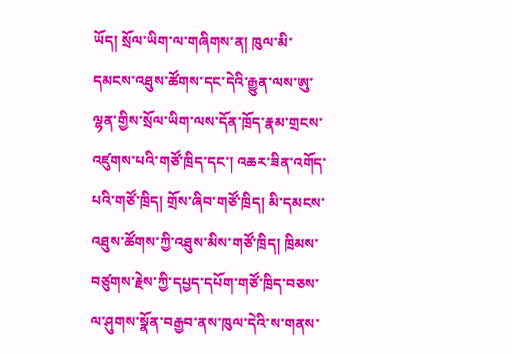ཡོད། སྲོལ་ཡིག་ལ་གཞིགས་ན། ཁུལ་མི་དམངས་འཐུས་ཚོགས་དང་དེའི་རྒྱུན་ལས་ཨུ་ལྷན་གྱིས་སྲོལ་ཡིག་ལས་དོན་ཁྲོད་རྣམ་གྲངས་འཛུགས་པའི་གཙོ་ཁྲིད་དང་། འཆར་ཟིན་འགོད་པའི་གཙོ་ཁྲིད། གྲོས་ཞིབ་གཙོ་ཁྲིད། མི་དམངས་འཐུས་ཚོགས་ཀྱི་འཐུས་མིས་གཙོ་ཁྲིད། ཁྲིམས་བཙུགས་རྗེས་ཀྱི་དཔྱད་དཔོག་གཙོ་ཁྲིད་བཅས་ལ་ཤུགས་སྣོན་བརྒྱབ་ནས་ཁུལ་དེའི་ས་གནས་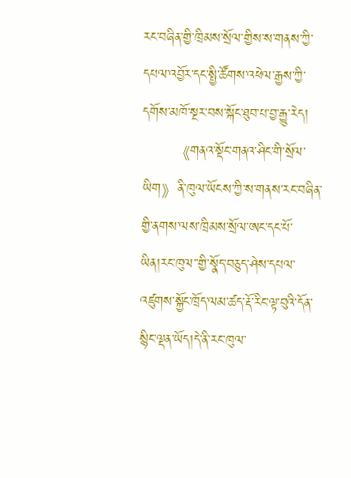རང་བཞིན་གྱི་ཁྲིམས་སྲོལ་གྱིས་ས་གནས་ཀྱི་དཔལ་འབྱོར་དང་སྤྱི་ཚོགས་འཕེལ་རྒྱས་ཀྱི་དགོས་མཁོ་སྔར་བས་སྐོང་ཐུབ་པ་བྱ་རྒྱུ་རེད།
        《གནའ་སྡོང་གནའ་ཤིང་གི་སྲོལ་ཡིག》ནི་ཁུལ་ཡོངས་ཀྱི་ས་གནས་རང་བཞིན་གྱི་ནགས་ལས་ཁྲིམས་སྲོལ་ཨང་དང་པོ་ཡིན།རང་ཁུལ་་གྱི་སྣོད་བཅུད་ཤེས་དཔལ་འཛུགས་སྐྱོང་ཁྲོད་ལམ་ཚད་རྡོ་རིང་ལྟ་བུའི་དོན་སྙིང་ལྡན་ཡོད།དེ་ནི་རང་ཁུལ་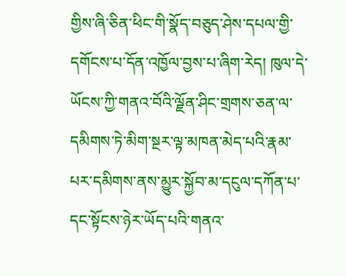གྱིས་ཞི་ཅིན་ཕིང་གི་སྣོད་བཅུད་ཤེས་དཔལ་གྱི་དགོངས་པ་དོན་འཁྱོལ་བྱས་པ་ཞིག་རེད། ཁུལ་དེ་ཡོངས་ཀྱི་གནའ་བོའི་ལྗོན་ཤིང་གྲགས་ཅན་ལ་དམིགས་ཏེ་མིག་སྔར་ལྟ་མཁན་མེད་པའི་རྣམ་པར་དམིགས་ནས་མྱུར་སྐྱོབ་མ་དངུལ་དཀོན་པ་དང་སྟོངས་ཉེར་ཡོད་པའི་གནའ་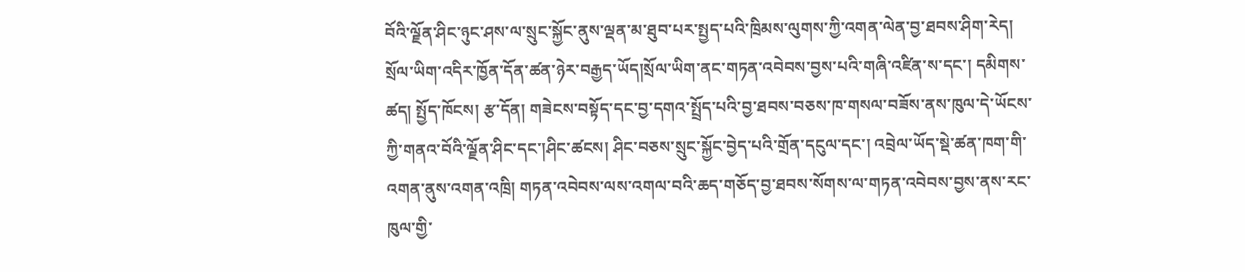བོའི་ལྗོན་ཤིང་ཉུང་ཤས་ལ་སྲུང་སྐྱོང་ནུས་ལྡན་མ་ཐུབ་པར་སྤྱད་པའི་ཁྲིམས་ལུགས་ཀྱི་འགན་ལེན་བྱ་ཐབས་ཤིག་རེད། སྲོལ་ཡིག་འདིར་ཁྱོན་དོན་ཚན་ཉེར་བརྒྱད་ཡོད།སྲོལ་ཡིག་ནང་གཏན་འབེབས་བྱས་པའི་གཞི་འཛིན་ས་དང་། དམིགས་ཚད། སྤྱོད་ཁོངས། རྩ་དོན། གཟེངས་བསྟོད་དང་བྱ་དགའ་སྤྲོད་པའི་བྱ་ཐབས་བཅས་ཁ་གསལ་བཟོས་ནས་ཁུལ་དེ་ཡོངས་ཀྱི་གནའ་བོའི་ལྗོན་ཤིང་དང་།ཤིང་ཚངས། ཤིང་བཅས་སྲུང་སྐྱོང་བྱེད་པའི་གྲོན་དངུལ་དང་། འབྲེལ་ཡོད་སྡེ་ཚན་ཁག་གི་འགན་ནུས་འགན་འཁྲི། གཏན་འབེབས་ལས་འགལ་བའི་ཆད་གཅོད་བྱ་ཐབས་སོགས་ལ་གཏན་འབེབས་བྱས་ནས་རང་ཁུལ་གྱི་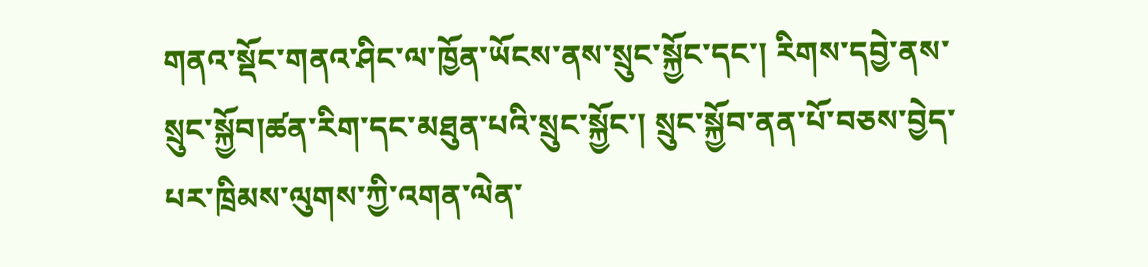གནའ་སྡོང་གནའ་ཤིང་ལ་ཁྱོན་ཡོངས་ནས་སྲུང་སྐྱོང་དང་། རིགས་དབྱེ་ནས་སྲུང་སྐྱོབ།ཚན་རིག་དང་མཐུན་པའི་སྲུང་སྐྱོང་། སྲུང་སྐྱོབ་ནན་པོ་བཅས་བྱེད་པར་ཁྲིམས་ལུགས་ཀྱི་འགན་ལེན་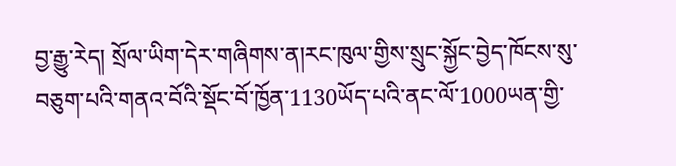བྱ་རྒྱུ་རེད། སྲོལ་ཡིག་དེར་གཞིགས་ན།རང་ཁུལ་གྱིས་སྲུང་སྐྱོང་བྱེད་ཁོངས་སུ་བཅུག་པའི་གནའ་བོའི་སྡོང་བོ་ཁྱོན་1130ཡོད་པའི་ནང་ལོ་1000ཡན་གྱི་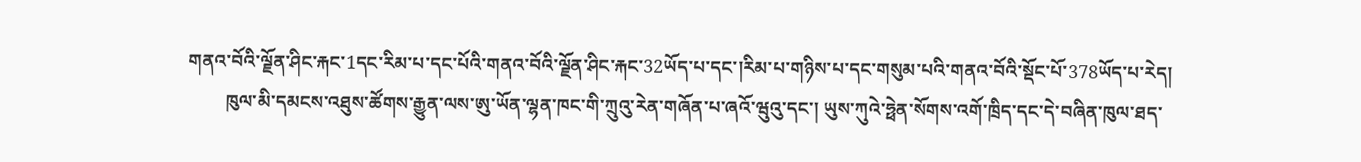གནའ་བོའི་ལྗོན་ཤིང་རྐང་1དང་རིམ་པ་དང་པོའི་གནའ་བོའི་ལྗོན་ཤིང་རྐང་32ཡོད་པ་དང་།རིམ་པ་གཉིས་པ་དང་གསུམ་པའི་གནའ་བོའི་སྡོང་པོ་378ཡོད་པ་རེད།
        ཁུལ་མི་དམངས་འཐུས་ཚོགས་རྒྱུན་ལས་ཨུ་ཡོན་ལྷན་ཁང་གི་ཀྲུའུ་རེན་གཞོན་པ་ཞའོ་ཝུའུ་དང་། ཡུས་ཀུའེ་ཧྥེན་སོགས་འགོ་ཁྲིད་དང་དེ་བཞིན་ཁུལ་ཐད་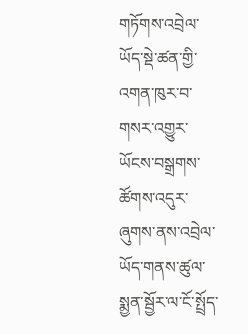གཏོགས་འབྲེལ་ཡོད་སྡེ་ཚན་གྱི་འགན་ཁུར་བ་གསར་འགྱུར་ཡོངས་བསྒྲགས་ཚོགས་འདུར་ཞུགས་ནས་འབྲེལ་ཡོད་གནས་ཚུལ་སྨྱན་སྦྱོར་ལ་ངོ་སྤྲོད་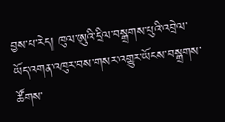བྱས་པ་རེད། ཁུལ་ཨུའི་དྲིལ་བསྒྲགས་པུའི་འབྲེལ་ཡོད་འགན་འཁུར་བས་གསར་འགྱུར་ཡོངས་བསྒྲགས་ཚོགས་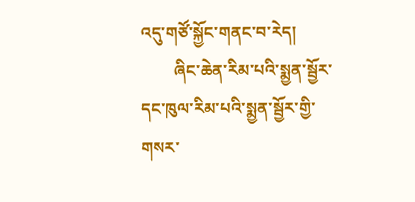འདུ་གཙོ་སྐྱོང་གནང་བ་རེད།
        ཞིང་ཆེན་རིམ་པའི་སྨྱན་སྦྱོར་དང་ཁུལ་རིམ་པའི་སྨྱན་སྦྱོར་གྱི་གསར་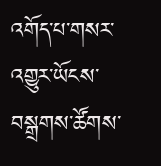འགོད་པ་གསར་འགྱུར་ཡོངས་བསྒྲགས་ཚོགས་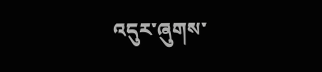འདུར་ཞུགས་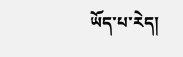ཡོད་པ་རེད།